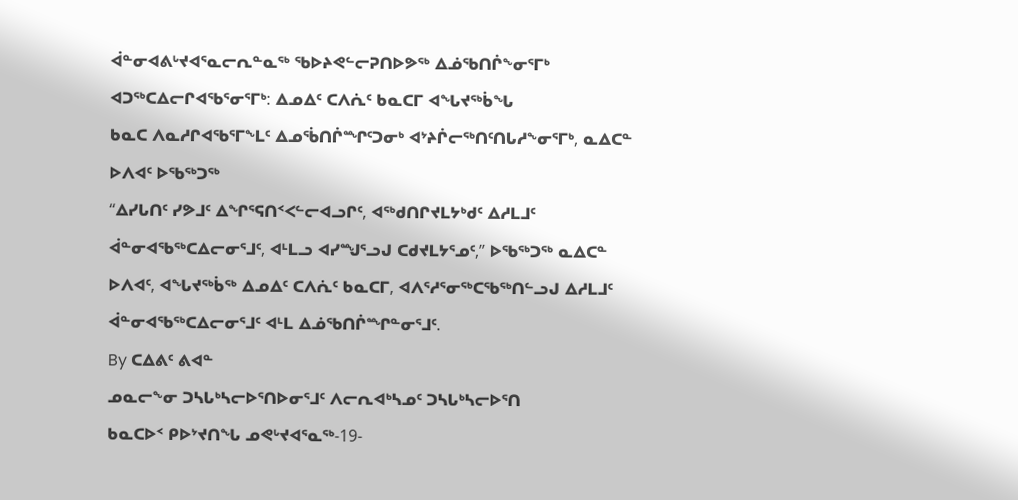ᐋᓐᓂᐊᕕᒡᔪᐊᕐᓇᓕᕆᓐᓇᖅ ᖃᐅᔨᕙᓪᓕᕈᑎᐅᕗᖅ ᐃᓅᖃᑎᒌᖕᓂᕐᒥᒃ ᐊᑐᖅᑕᐃᓕᒋᐊᖃᕐᓂᕐᒥᒃ: ᐃᓄᐃᑦ ᑕᐱᕇᑦ ᑲᓇᑕᒥ ᐊᖓᔪᖅᑳᖓ
ᑲᓇᑕ ᐱᓇᓱᒋᐊᖃᕐᒥᖕᒪᑦ ᐃᓄᖄᑎᒌᙱᑦᑐᓂᒃ ᐊᔾᔨᒌᓕᖅᑎᑦᑎᒐᓱᖕᓂᕐᒥᒃ, ᓇᐃᑕᓐ ᐅᐱᐊᑦ ᐅᖃᖅᑐᖅ
“ᐃᓯᒐᑎᑦ ᓯᕗᒧᑦ ᐃᖏᕐᕋᑎᑉᐸᓪᓕᐊᓗᒋᑦ, ᐊᖅᑯᑎᒋᔪᒪᔭᒃᑯᑦ ᐃᓱᒪᒧᑦ ᐋᓐᓂᐊᖃᖅᑕᐃᓕᓂᕐᒧᑦ, ᐊᒻᒪᓗ ᐊᓯᙳᕐᓗᒍ ᑕᑯᔪᒪᔭᕐᓄᑦ,” ᐅᖃᖅᑐᖅ ᓇᐃᑕᓐ ᐅᐱᐊᑦ, ᐊᖓᔪᖅᑳᖅ ᐃᓄᐃᑦ ᑕᐱᕇᑦ ᑲᓇᑕᒥ, ᐊᐱᕐᓱᕐᓂᖅᑕᖃᖅᑎᓪᓗᒍ ᐃᓱᒪᒧᑦ ᐋᓐᓂᐊᖃᖅᑕᐃᓕᓂᕐᒧᑦ ᐊᒻᒪ ᐃᓅᖃᑎᒌᙱᓐᓂᕐᒧᑦ.
By ᑕᐃᕕᑦ ᕕᐊᓐ
ᓄᓇᓕᖕᓂ ᑐᓴᒐᒃᓴᓕᐅᕐᑎᐅᓂᕐᒧᑦ ᐱᓕᕆᐊᒃᓴᓄᑦ ᑐᓴᒐᒃᓴᓕᐅᕐᑎ
ᑲᓇᑕᐅᑉ ᑭᐅᔾᔪᑎᖓ ᓄᕙᒡᔪᐊᕐᓇᖅ-19-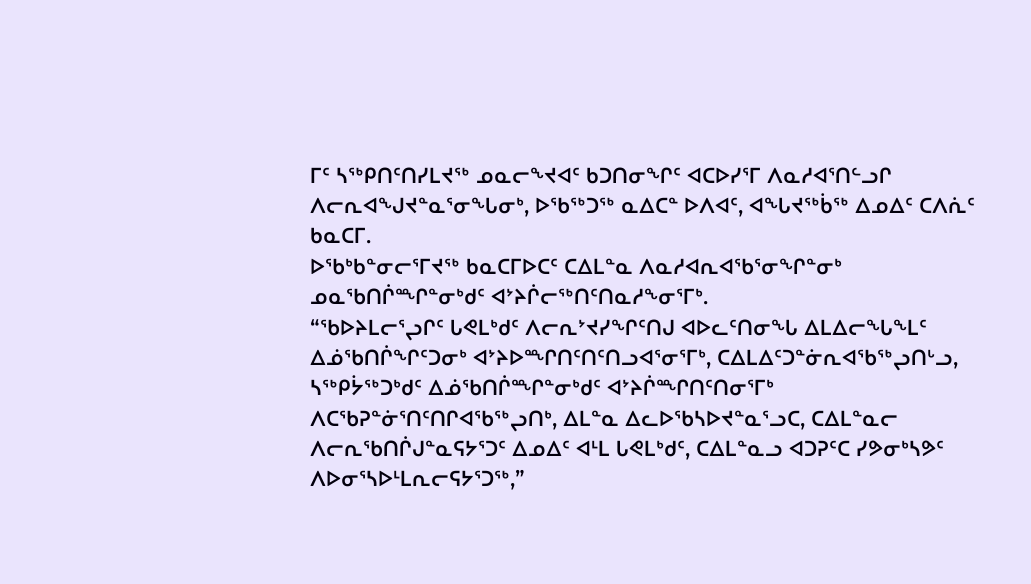ᒥᑦ ᓴᖅᑭᑎᑦᑎᓯᒪᔪᖅ ᓄᓇᓕᖕᔪᐊᑦ ᑲᑐᑎᓂᖏᑦ ᐊᑕᐅᓯᕐᒥ ᐱᓇᓱᐊᕐᑎᓪᓗᒋ ᐱᓕᕆᐊᖑᔪᓐᓇᕐᓂᖓᓂᒃ, ᐅᖃᖅᑐᖅ ᓇᐃᑕᓐ ᐅᐱᐊᑦ, ᐊᖓᔪᖅᑳᖅ ᐃᓄᐃᑦ ᑕᐱᕇᑦ ᑲᓇᑕᒥ.
ᐅᖃᒃᑲᓐᓂᓕᕐᒥᔪᖅ ᑲᓇᑕᒥᐅᑕᑦ ᑕᐃᒪᓐᓇ ᐱᓇᓱᐊᕆᐊᖃᕐᓂᖏᓐᓂᒃ ᓄᓇᖃᑎᒌᙱᓐᓂᒃᑯᑦ ᐊᔾᔨᒌᓕᖅᑎᑦᑎᓇᓱᖕᓂᕐᒥᒃ.
“ᖃᐅᔨᒪᓕᕐᖢᒋᑦ ᒐᕙᒪᒃᑯᑦ ᐱᓕᕆᔾᔪᓯᖏᑦᑎᒍ ᐊᐅᓚᑦᑎᓂᖓ ᐃᒪᐃᓕᖓᖕᒪᑦ ᐃᓅᖃᑎᒌᖏᑦᑐᓂᒃ ᐊᔾᔨᐅᙱᑎᑦᑎᑦᑎᓗᐊᕐᓂᕐᒥᒃ, ᑕᐃᒪᐃᑦᑐᓐᓃᕆᐊᖃᖅᖢᑎᒡᓗ, ᓴᖅᑭᔮᖅᑐᒃᑯᑦ ᐃᓅᖃᑎᒌᙱᓐᓂᒃᑯᑦ ᐊᔾᔨᒌᙱᑎᑦᑎᓂᕐᒥᒃ ᐱᑕᖃᕈᓐᓃᕐᑎᑦᑎᒋᐊᖃᖅᖢᑎᒃ, ᐃᒪᓐᓇ ᐃᓚᐅᖃᓴᐅᔪᓐᓇᕐᓗᑕ, ᑕᐃᒪᓐᓇᓕ ᐱᓕᕆᖃᑎᒌᒍᓐᓇᕋᔭᕐᑐᑦ ᐃᓄᐃᑦ ᐊᒻᒪ ᒐᕙᒪᒃᑯᑦ, ᑕᐃᒪᓐᓇᓗ ᐊᑐᕈᑦᑕ ᓯᕗᓂᒃᓴᕗᑦ ᐱᐅᓂᕐᓴᐅᒻᒪᕆᓕᕋᔭᕐᑐᖅ,”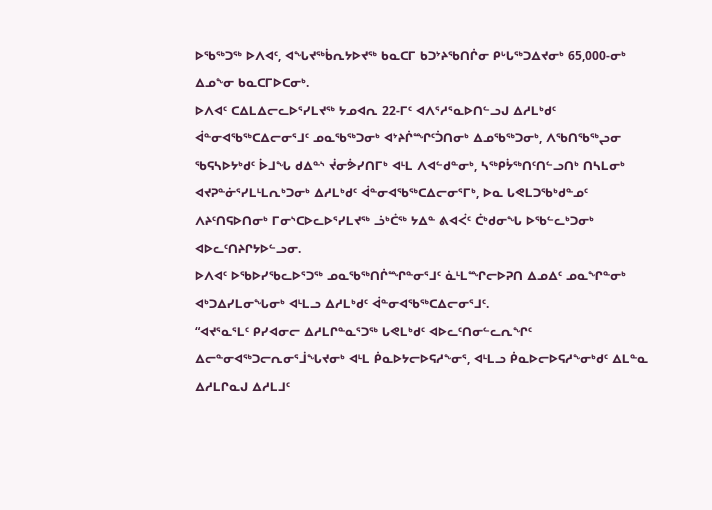ᐅᖃᖅᑐᖅ ᐅᐱᐊᑦ, ᐊᖓᔪᖅᑳᕆᔭᐅᔪᖅ ᑲᓇᑕᒥ ᑲᑐᔾᔨᖃᑎᒌᓂ ᑭᒡᒐᖅᑐᐃᔪᓂᒃ 65,000-ᓂᒃ ᐃᓄᖕᓂ ᑲᓇᑕᒥᐅᑕᓂᒃ.
ᐅᐱᐊᑦ ᑕᐃᒪᐃᓕᓚᐅᕐᓯᒪᔪᖅ ᔭᓄᐊᕆ 22-ᒥᑦ ᐊᐱᕐᓱᕐᓇᐅᑎᓪᓗᒍ ᐃᓱᒪᒃᑯᑦ ᐋᓐᓂᐊᖃᖅᑕᐃᓕᓂᕐᒧᑦ ᓄᓇᖃᖅᑐᓂᒃ ᐊᔾᔨᒌᙱᑦᑑᑎᓂᒃ ᐃᓄᖃᖅᑐᓂᒃ, ᐱᖃᑎᖃᖅᖢᓂ ᖃᕋᓴᐅᔭᒃᑯᑦ ᐆᒧᖓ ᑯᐃᓐᔅ ᔫᓂᕘᓯᑎᒥᒃ ᐊᒻᒪ ᐱᐊᓪᑯᓐᓂᒃ, ᓴᖅᑭᔮᖅᑎᑦᑎᓪᓗᑎᒃ ᑎᓴᒪᓂᒃ ᐊᔪᕈᓐᓃᕐᓯᒪᒻᒪᕆᒃᑐᓂᒃ ᐃᓱᒪᒃᑯᑦ ᐋᓐᓂᐊᖃᖅᑕᐃᓕᓂᕐᒥᒃ, ᐅᓇ ᒐᕙᒪᑐᖃᒃᑯᓐᓄᑦ ᐱᔨᑦᑎᕋᐅᑎᓂᒃ ᒥᓂᔅᑕᐅᓚᐅᕐᓯᒪᔪᖅ ᓘᒃᑖᖅ ᔭᐃᓐ ᕕᐊᐹᑦ ᑖᒃᑯᓂᖓ ᐅᖃᓪᓚᒃᑐᓂᒃ ᐊᐅᓚᑦᑎᔨᒋᔭᐅᓪᓗᓂ.
ᐅᐱᐊᑦ ᐅᖃᐅᓯᖃᓚᐅᕐᑐᖅ ᓄᓇᖃᖅᑎᒌᙱᓐᓂᕐᒧᑦ ᓈᒻᒪᙱᓕᐅᕈᑎ ᐃᓄᐃᑦ ᓄᓇᖏᓐᓂᒃ ᐊᒃᑐᐃᓯᒪᓂᖓᓂᒃ ᐊᒻᒪᓗ ᐃᓱᒪᒃᑯᑦ ᐋᓐᓂᐊᖃᖅᑕᐃᓕᓂᕐᒧᑦ.
“ᐊᔪᕐᓇᕐᒪᑦ ᑭᓯᐊᓂᓕ ᐃᓱᒪᒋᓐᓇᕐᑐᖅ ᒐᕙᒪᒃᑯᑦ ᐊᐅᓚᑦᑎᓂᓪᓚᕆᖏᑦ ᐃᓕᓐᓂᐊᖅᑐᓕᕆᓂᕐᒨᖓᔪᓂᒃ ᐊᒻᒪ ᑮᓇᐅᔭᓕᐅᕋᓱᖕᓂᕐ, ᐊᒻᒪᓗ ᑮᓇᐅᓕᐅᕋᓱᖕᓂᒃᑯᑦ ᐃᒪᓐᓇ ᐃᓱᒪᒋᓇᒍ ᐃᓱᒪᒧᑦ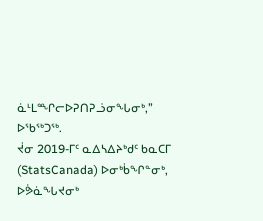ᓈᒻᒪᙱᓕᐅᕈᑎᕈᓘᓂᖓᓂᒃ,” ᐅᖃᖅᑐᖅ.
ᔫᓂ 2019-ᒥᑦ ᓇᐃᓴᐃᔨᒃᑯᑦ ᑲᓇᑕᒥ (StatsCanada) ᐅᓂᒃᑳᖏᓐᓂᒃ, ᐅᕘᓈᖓᔪᓂᒃ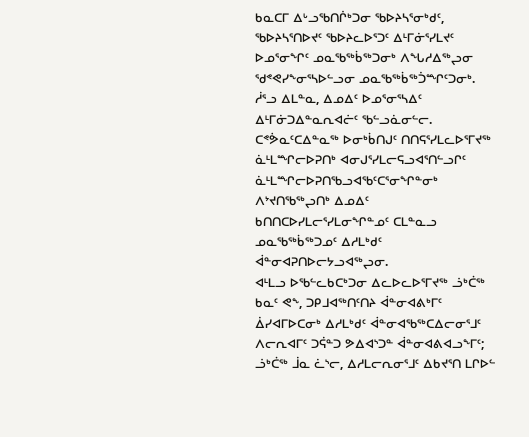ᑲᓇᑕᒥ ᐃᒡᓗᖃᑎᒌᒃᑐᓂ ᖃᐅᔨᓴᕐᓂᒃᑯᑦ, ᖃᐅᔨᓴᕐᑎᐅᔪᑦ ᖃᐅᔨᓚᐅᕐᑐᑦ ᐃᒻᒥᓃᕐᓯᒪᔪᑦ ᐅᓄᕐᓂᖏᑦ ᓄᓇᖃᖅᑳᖅᑐᓂᒃ ᐱᖓᓱᐃᖅᖢᓂ ᖁᕝᕙᓯᖕᓂᕐᓴᐅᓪᓗᓂ ᓄᓇᖃᖅᑳᖅᑑᙱᑦᑐᓂᒃ. ᓲᕐᓗ ᐃᒪᓐᓇ, ᐃᓄᐃᑦ ᐅᓄᕐᓂᕐᓴᐃᑦ ᐃᒻᒥᓃᑐᐃᓐᓇᕆᐊᓖᑦ ᖃᓪᓗᓈᓂᓪᓕ.
ᑕᕝᕘᓇᑦᑕᐃᓐᓇᖅ ᐅᓂᒃᑳᑎᒍᑦ ᑎᑎᕋᕐᓯᒪᓚᐅᕐᒥᔪᖅ ᓈᒻᒪᙱᓕᐅᕈᑎᒃ ᐊᓂᒍᕐᓯᒪᓕᕋᓗᐊᕐᑎᓪᓗᒋᑦ ᓈᒻᒪᙱᓕᐅᕈᑎᖃᓗᐊᖃᑦᑕᕐᓂᖏᓐᓂᒃ ᐱᔾᔪᑎᖃᖅᖢᑎᒃ ᐃᓄᐃᑦ ᑲᑎᑎᑕᐅᓯᒪᓕᕐᓯᒪᓂᖏᓐᓄᑦ ᑕᒪᓐᓇᓗ ᓄᓇᖃᖅᑳᖅᑐᓄᑦ ᐃᓱᒪᒃᑯᑦ ᐋᓐᓂᐊᕈᑎᐅᓕᔭᓗᐊᖅᖢᓂ.
ᐊᒻᒪᓗ ᐅᖃᓪᓚᑲᑕᒃᑐᓂ ᐃᓚᐅᓚᐅᕐᒥᔪᖅ ᓘᒃᑖᖅ ᑲᓇᑦ ᕙᖕ, ᑐᑭᒧᐊᖅᑎᑦᑎᔨ ᐋᓐᓂᐊᕕᒃᒥᑦ ᐄᓯᐊᒥᐅᑕᓂᒃ ᐃᓱᒪᒃᑯᑦ ᐋᓐᓂᐊᖃᖅᑕᐃᓕᓂᕐᒧᑦ ᐱᓕᕆᐊᒥᑦ ᑐᕌᓐᑐ ᕗᐃᐊᔅᑐᓐ ᐋᓐᓂᐊᕕᐊᓗᖕᒥᑦ; ᓘᒃᑖᖅ ᒨᓇ ᓛᔅᓕ, ᐃᓱᒪᓕᕆᓂᕐᒧᑦ ᐃᑲᔪᕐᑎ ᒪᒋᐅᓪ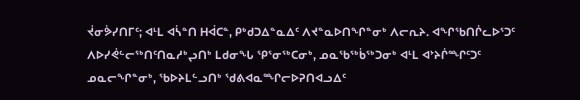ᔫᓂᕘᓯᑎᒥᑦ; ᐊᒻᒪ ᐊᓵᓐᑎ ᕼᐋᑕᓐ, ᑭᒃᑯᑐᐃᓐᓇᐃᑦ ᐱᔪᓐᓇᐅᑎᖏᓐᓂᒃ ᐱᓕᕆᔨ. ᐊᖏᖃᑎᒌᓚᐅᕐᑐᑦ ᐱᐅᓯᕚᓪᓕᖅᑎᑦᑎᓇᓱᒃᖢᑎᒃ ᒪᑯᓂᖓ ᕿᕐᓂᖅᑕᓂᒃ, ᓄᓇᖃᖅᑳᖅᑐᓂᒃ ᐊᒻᒪ ᐊᔾᔨᒌᙱᑦᑐᑦ ᓄᓇᓕᖏᓐᓂᒃ, ᖃᐅᔨᒪᓪᓗᑎᒃ ᖁᕕᐊᓇᙱᓕᐅᕈᑎᐊᓗᐃᑦ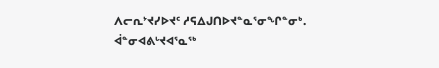ᐱᓕᕆᔾᔪᓯᐅᔪᑦ ᓱᕋᐃᒍᑎᐅᔪᓐᓇᕐᓂᖏᓐᓂᒃ.
ᐋᓐᓂᐊᕕᒡᔪᐊᕐᓇᖅ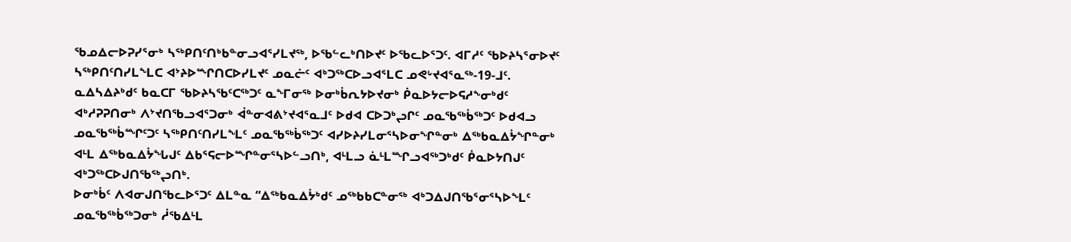ᖃᓄᐃᓕᐅᕈᓯᕐᓂᒃ ᓴᖅᑭᑎᑦᑎᒃᑲᓐᓂᓗᐊᕐᓯᒪᔪᖅ, ᐅᖃᓪᓚᒃᑎᐅᔪᑦ ᐅᖃᓚᐅᕐᑐᑦ. ᐊᒥᓱᑦ ᖃᐅᔨᓴᕐᓂᐅᔪᑦ ᓴᖅᑭᑎᑦᑎᓯᒪᖕᒪᑕ ᐊᔾᔨᐅᙱᑎᑕᐅᓯᒪᔪᑦ ᓄᓇᓖᑦ ᐊᒃᑐᖅᑕᐅᓗᐊᕐᒪᑕ ᓄᕙᒡᔪᐊᕐᓇᖅ-19-ᒧᑦ.
ᓇᐃᓴᐃᔨᒃᑯᑦ ᑲᓇᑕᒥ ᖃᐅᔨᓴᖃᑦᑕᖅᑐᑦ ᓇᖕᒥᓂᖅ ᐅᓂᒃᑳᕆᔭᐅᔪᓂᒃ ᑮᓇᐅᔭᓕᐅᕋᓱᖕᓂᒃᑯᑦ ᐊᒃᓱᕈᕈᑎᓂᒃ ᐱᔾᔪᑎᖃᓗᐊᕐᑐᓂᒃ ᐋᓐᓂᐊᕕᔾᔪᐊᕐᓇᒧᑦ ᐅᑯᐊ ᑕᐅᑐᒃᖢᒋᑦ ᓄᓇᖃᖅᑳᖅᑐᑦ ᐅᑯᐊᓗ ᓄᓇᖃᖅᑳᙱᑦᑐᑦ ᓴᖅᑭᑎᑦᑎᓯᒪᖕᒪᑦ ᓄᓇᖃᖅᑳᖅᑐᑦ ᐊᓯᐅᔨᓯᒪᓂᕐᓴᐅᓂᖏᓐᓂᒃ ᐃᖅᑲᓇᐃᔮᖏᓐᓂᒃ ᐊᒻᒪ ᐃᖅᑲᓇᐃᔮᖓᒍᑦ ᐃᑲᕐᕋᓕᐅᙱᓐᓂᕐᓴᐅᓪᓗᑎᒃ, ᐊᒻᒪᓗ ᓈᒻᒪᙱᓗᐊᖅᑐᒃᑯᑦ ᑮᓇᐅᔭᑎᒍᑦ ᐊᒃᑐᖅᑕᐅᒍᑎᖃᖅᖢᑎᒃ.
ᐅᓂᒃᑳᑦ ᐱᐊᓂᒍᑎᖃᓚᐅᕐᑐᑦ ᐃᒪᓐᓇ “ᐃᖅᑲᓇᐃᔮᒃᑯᑦ ᓄᖅᑲᑲᑕᓐᓂᖅ ᐊᒃᑐᐃᒍᑎᖃᕐᓂᕐᓴᐅᖕᒪᑦ ᓄᓇᖃᖅᑳᖅᑐᓂᒃ ᓲᖃᐃᒻᒪ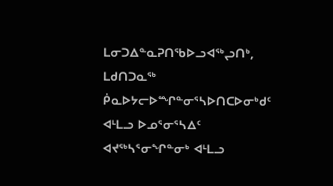ᒪᓂᑐᐃᓐᓇᕈᑎᖃᐅᓗᐊᖅᖢᑎᒃ, ᒪᑯᑎᑐᓇᖅ ᑮᓇᐅᔭᓕᐅᙱᓐᓂᕐᓴᐅᑎᑕᐅᓂᒃᑯᑦ ᐊᒻᒪᓗ ᐅᓄᕐᓂᕐᓴᐃᑦ ᐊᔪᖅᓴᕐᓂᖏᓐᓂᒃ ᐊᒻᒪᓗ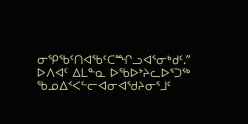ᓂᕿᖃᑦᑎᐊᖃᑦᑕᙱᓗᐊᕐᓂᒃᑯᑦ.”
ᐅᐱᐊᑦ ᐃᒪᓐᓇ ᐅᖃᐅᔾᔨᓚᐅᕐᑐᖅ ᖃᓄᐃᑉᐸᓪᓕᐊᓂᐊᖁᔨᓂᕐᒧᑦ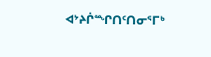ᐊᔾᔨᒌᙱᑎᑦᑎᓂᕐᒥᒃ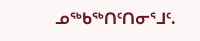ᓄᖅᑲᖅᑎᑦᑎᓂᕐᒧᑦ.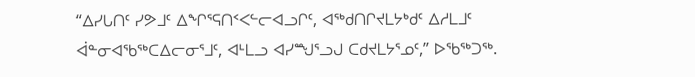“ᐃᓯᒐᑎᑦ ᓯᕗᒧᑦ ᐃᖏᕐᕋᑎᑉᐸᓪᓕᐊᓗᒋᑦ, ᐊᖅᑯᑎᒋᔪᒪᔭᒃᑯᑦ ᐃᓱᒪᒧᑦ ᐋᓐᓂᐊᖃᖅᑕᐃᓕᓂᕐᒧᑦ, ᐊᒻᒪᓗ ᐊᓯᙳᕐᓗᒍ ᑕᑯᔪᒪᔭᕐᓄᑦ,” ᐅᖃᖅᑐᖅ.